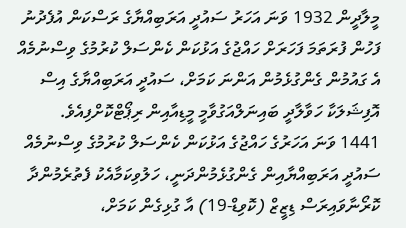މީލާދީން 1932 ވަނަ އަހަރު ސައުދީ އަރަބިއްޔާގެ ރަސްކަން އުފެދުނު ފަހުން ފުރަތަމަ ފަހަރަށް ހައްޖުގެ އަޅުކަން ކެންސަލް ކުރުމުގެ ވިސްނުމެއް އެ ގައުމުން ގެންގުޅެމުން އަންނަ ކަމަށް، ސައުދީ އަރަބިއްޔާގެ އިސް އޮފިޝަލަކާ ހަވާލާދީ ބައިނަލްއަގުވާމީ މީޑިއާއިން ރިޕޯޓްކޮށްފިއެވެ.
1441 ވަނަ އަހަރުގެ ހައްޖުގެ އަޅުކަން ކެންސަލް ކުރުމުގެ ވިސްނުމެއް ސައުދީ އަރަބިއްޔާއިން ގެންގުޅެމުންދަނީ، ހަލުވިކަމާއެކު ފެތުރެމުންދާ ކޮރޯނާވައިރަސް ޑިޒީޒް (ކޮވިޑް-19) އާ ގުޅިގެން ކަމަށް،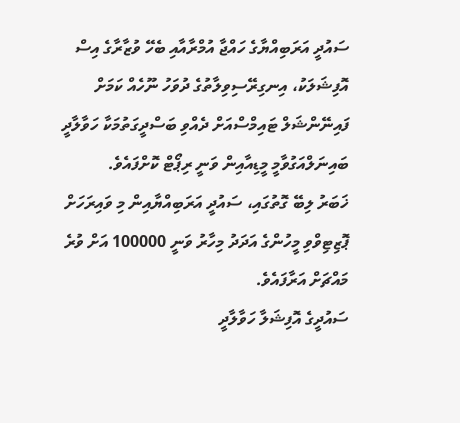ސައުދީ އަރަބިއްޔާގެ ހައްޖާ އުމްރާއާއި ބެހޭ ވުޒާރާގެ އިސް އޮފިޝަލަކު، އިނގިރޭސިވިލާތުގެ ދުވަހު ނޫހެއް ކަމަށް ފައިނޭންޝަލް ޓައިމްސްއަށް ދެއްވި ބަސްދީގަތުމަކާ ހަވާލާދީ ބައިނަލްއަގުވާމީ މީޑިއާއިން ވަނީ ރިޕޯޓް ކޮށްފައެވެ.
ޚަބަރު ލިބޭ ގޮތުގައި، ސައުދީ އަރަބިއްޔާއިން މި ވައިރަހަށް ޕޮޒިޓިވްވި މީހުންގެ އަދަދު މިހާރު ވަނީ 100000 އަށް ވުރެ މައްޗަށް އަރާފައެވެ.
ސައުދީގެ އޮފިޝަލާ ހަވާލާދީ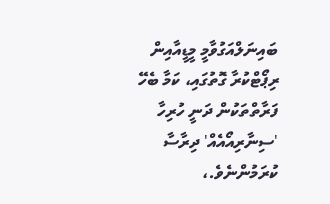ބައިނަލްއަގުވާމީ މީޑީއާއިން ރިޕޯޓްކުރާ ގޮތުގައި، ކަމާ ބެހޭ ފަރާތްތަކުން ދަނީ ހުރިހާ 'ސިނާރިއޯއެއް' ދިރާސާ ކުރަމުންނެވެ.،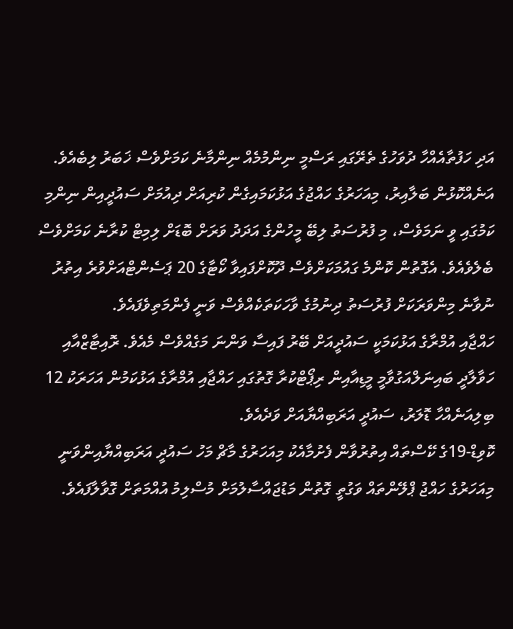އަދި ހަފުތާއެއްހާ ދުވަހުގެ ތެރޭގައި ރަސްމީ ނިންމުމެއް ނިންމާނެ ކަމަށްވެސް ޚަބަރު ލިބެއެވެ. އަނެއްކޮޅުން ބަލާއިރު، މިއަހަރުގެ ހައްޖުގެ އަޅުކަމައިގެން ކުރިއަށް ދިއުމަށް ސައުދީއިން ނިންމި ކަމުގައި ވީ ނަމަވެސް، މި ފުރުސަތު ލިބޭ މީހުންގެ އަދަދު ވަރަށް ބޮޑަށް ލިމިޓް ކުރާނެ ކަމަށްވެސް ބެލެވެއެވެ. އެގޮތުން ކޮންމެ ގައުމަކަށްވެސް ދޫކޮށްފައިވާ ކޯޓާގެ 20 ޕަސެންޓްއަށްވުރެ އިތުރު ނުވާނެ މިންވަރަކަށް ފުރުސަތު ދިނުމުގެ ވާހަކަތަކެއްވެސް ވަނީ ފެންމަތިވެފައެވެ.
ހައްޖާއި އުމްރާގެ އަޅުކަމަކީ ސައުދީއަށް ބޭރު ފައިސާ ވަންނަ މަގެއްވެސް މެއެވެ. ރޮއިޓާޒްއާއި ހަވާލާދީ ބައިނަލްއަގުވާމީ މީޑިއާއިން ރިޕޯޓްކުރާ ގޮތުގައި ހައްޖާއި އުމްރާގެ އަޅުކަމުން އަހަރަކު 12 ބިލިއަނެއްހާ ޑޮލަރު، ސައުދީ އަރަބިއްޔާއަށް ވަދެއެވެ.
ކޮވިޑް-19ގެ ކޭސްތައް އިތުރުވާން ފެށުމާއެކު މިއަހަރުގެ މާޗް މަހު ސައުދީ އަރަބިއްޔާއިންވަނީ މިއަހަރުގެ ހައްޖު ޕްލޭންތައް ވަގުތީ ގޮތުން މަޑުޖައްސާލުމަށް މުސްލިމު އުއްމަތަށް ގޮވާލާފައެވެ.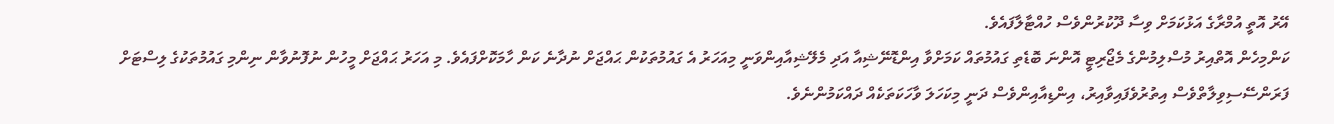އޭރު އޮތީ އުމްރާގެ އަޅުކަމަށް ވިސާ ދޫކުރުންވެސް ހުއްޓާލާފައެވެ.
ކަންމިހެން އޮތްއިރު މުސްލިމުންގެ މެޖޯރިޓީ އޮންނަ ބޮޑެތި ގައުމުތައް ކަމަށްވާ އިންޑޮނޭޝިއާ އަދި މެލޭޝިއާއިންވަނީ މިއަހަރު އެ ގައުމުތަކުން ޙައްޖަށް ނުދާނެ ކަން ހާމަކޮށްފައެވެ. މި އަހަރު ޙައްޖަށް މީހުން ނުފޮނުވާން ނިންމި ގައުމުތަކުގެ ލިސްޓަށް ފަރަންސޭސިވިލާތްވެސް އިތުރުވެފައިވާއިރު، އިންޑިއާއިންވެސް ދަނީ މިކަހަލަ ވާހަކަތަކެއް ދައްކަމުންނެވެ.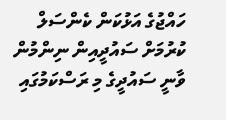ހައްޖުގެ އަޅުކަން ކެންސަލް ކުރުމަށް ސައުދީއިން ނިންމުން ވާނީ ސައުދީގެ މި ރަސްކަމުގައި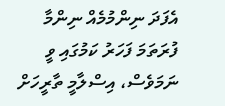އެފަދަ ނިންމުމެއް ނިންމާ ފުރަތަމަ ފަހަރު ކަމުގައި ވީ ނަމަވެސް، އިސްލާމީ ތާރީހަށް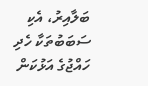ބަލާއިރު، އެކި ސަބަބުތަކާ ހެދި ހައްޖުގެ އަޅުކަން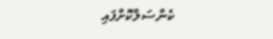ކެންސަލްކޮށްފައި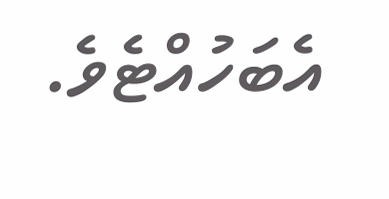އެބަހުއްޓެވެ.